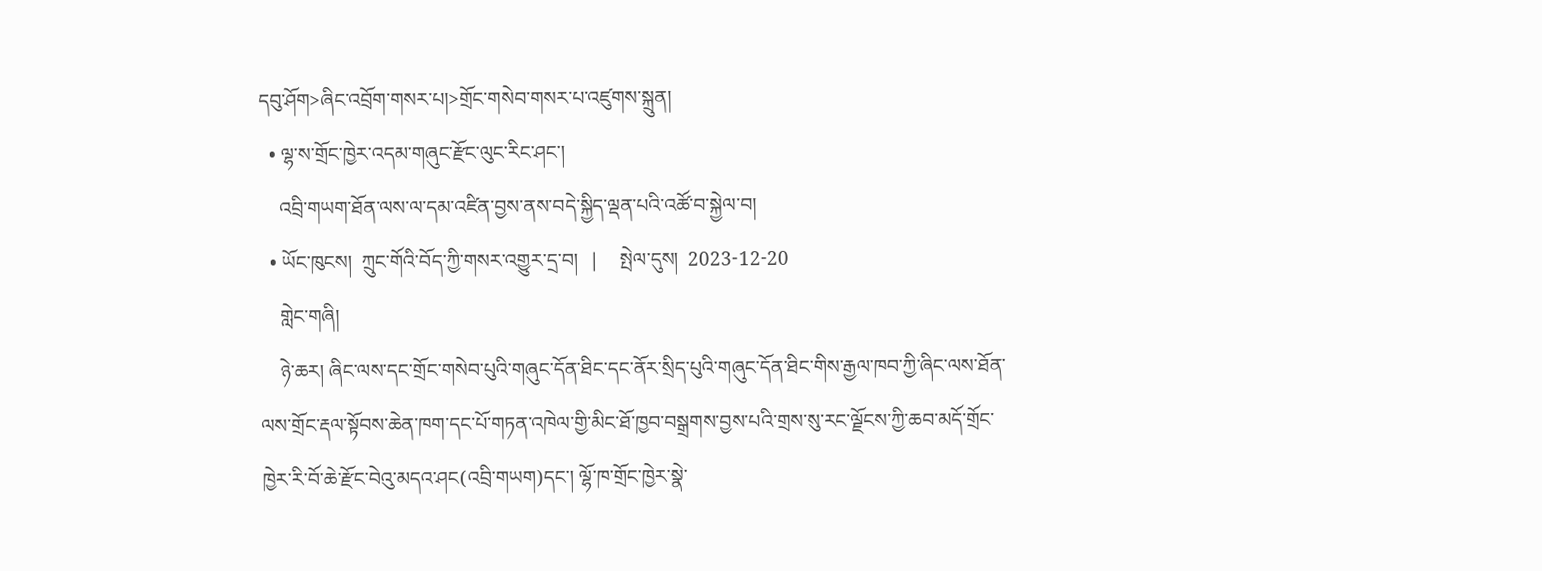དབུ་ཤོག>ཞིང་འབྲོག་གསར་པ།>གྲོང་གསེབ་གསར་པ་འཛུགས་སྐྲུན།
  • ལྷ་ས་གྲོང་ཁྱེར་འདམ་གཞུང་རྫོང་ལུང་རིང་ཤང་།
    འབྲི་གཡག་ཐོན་ལས་ལ་དམ་འཛིན་བྱས་ནས་བདེ་སྐྱིད་ལྡན་པའི་འཚོ་བ་སྐྱེལ་བ།
  • ཡོང་ཁུངས།  ཀྲུང་གོའི་བོད་ཀྱི་གསར་འགྱུར་དྲ་བ།   |     སྤེལ་དུས།  2023-12-20
    གླེང་གཞི།
    ཉེ་ཆར། ཞིང་ལས་དང་གྲོང་གསེབ་པུའི་གཞུང་དོན་ཐིང་དང་ནོར་སྲིད་པུའི་གཞུང་དོན་ཐིང་གིས་རྒྱལ་ཁབ་ཀྱི་ཞིང་ལས་ཐོན་ལས་གྲོང་རྡལ་སྟོབས་ཆེན་ཁག་དང་པོ་གཏན་འཁེལ་གྱི་མིང་ཐོ་ཁྱབ་བསྒྲགས་བྱས་པའི་གྲས་སུ་རང་ལྗོངས་ཀྱི་ཆབ་མདོ་གྲོང་ཁྱེར་རི་བོ་ཆེ་རྫོང་བེའུ་མདའ་ཤང(འབྲི་གཡག)དང་། ལྷོ་ཁ་གྲོང་ཁྱེར་སྣེ་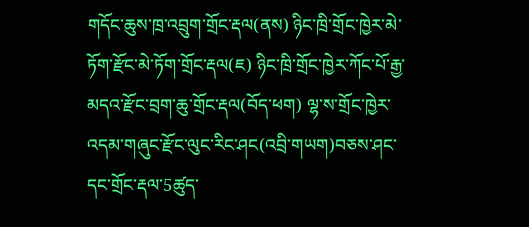གདོང་ཆུས་ཁྲ་འབྲུག་གྲོང་རྡལ(ནས) ཉིང་ཁྲི་གྲོང་ཁྱེར་མེ་ཏོག་རྫོང་མེ་ཏོག་གྲོང་རྡལ(ཇ) ཉིང་ཁྲི་གྲོང་ཁྱེར་ཀོང་པོ་རྒྱ་མདའ་རྫོང་བྲག་ཆུ་གྲོང་རྡལ(བོད་ཕག) ལྷ་ས་གྲོང་ཁྱེར་འདམ་གཞུང་རྫོང་ལུང་རིང་ཤང(འབྲི་གཡག)བཅས་ཤང་དང་གྲོང་རྡལ་5ཚུད་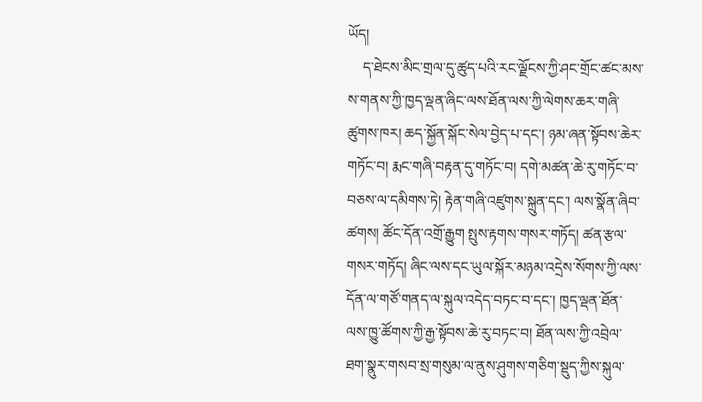ཡོད།
    ད་ཐེངས་མིང་གྲལ་དུ་ཚུད་པའི་རང་ལྗོངས་ཀྱི་ཤང་གྲོང་ཚང་མས་ས་གནས་ཀྱི་ཁྱད་ལྡན་ཞིང་ལས་ཐོན་ལས་ཀྱི་ལེགས་ཆར་གཞི་ཚུགས་ཁར། ཆད་སྐྱོན་སྐོང་སེལ་བྱེད་པ་དང་། ཉམ་ཞན་སྟོབས་ཆེར་གཏོང་བ། རྨང་གཞི་བརྟན་དུ་གཏོང་བ། དགེ་མཚན་ཆེ་རུ་གཏོང་བ་བཅས་ལ་དམིགས་ཏེ། རྟེན་གཞི་འཛུགས་སྐྲུན་དང་། ལས་སྣོན་ཞིབ་ཚགས། ཚོང་དོན་འགྲོ་རྒྱུག སྤུས་རྟགས་གསར་གཏོད། ཚན་རྩལ་གསར་གཏོད། ཞིང་ལས་དང་ཡུལ་སྐོར་མཉམ་འདྲེས་སོགས་ཀྱི་ལས་དོན་ལ་གཙོ་གནད་ལ་སྐུལ་འདེད་བཏང་བ་དང་། ཁྱད་ལྡན་ཐོན་ལས་ཁྱུ་ཚོགས་ཀྱི་རྒྱ་སྟོབས་ཆེ་རུ་བཏང་བ། ཐོན་ལས་ཀྱི་འབྲེལ་ཐག་སྣུར་གསབ་སྲ་གསུམ་ལ་ནུས་ཤུགས་གཅིག་སྡུད་ཀྱིས་སྐུལ་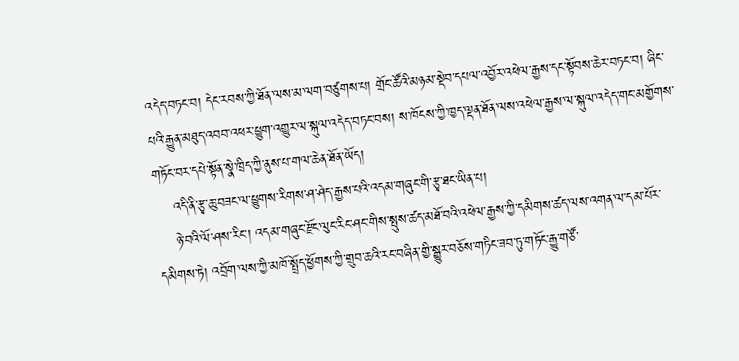འདེད་བཏང་བ། དེང་རབས་ཀྱི་ཐོན་ལས་མ་ལག་བཙུགས་པ། གྲོང་ཚོའི་མཉམ་སྡེབ་དཔལ་འབྱོར་འཕེལ་རྒྱས་དང་སྟོབས་ཆེར་བཏང་བ། ཞིང་པའི་རྒྱུན་མཐུད་འབབ་འཕར་ཕྱུག་འགྱུར་ལ་སྐུལ་འདེད་བཏང་བས། ས་ཁོངས་ཀྱི་ཁྱད་ལྡན་ཐོན་ལས་འཕེལ་རྒྱས་ལ་སྐུལ་འདེད་གང་མགྱོགས་གཏོང་བར་དཔེ་སྟོན་སྣེ་ཁྲིད་ཀྱི་ནུས་པ་གལ་ཆེན་ཐོན་ཡོད།
    འདི་ནི་རྩྭ་ཆུ་བཟང་ལ་ཕྱུགས་རིགས་ཤ་ཤེད་རྒྱས་པའི་འདམ་གཞུང་གི་རྩྭ་ཐང་ཡིན་པ།
    ཉེ་བའི་ལོ་ཤས་རིང་། འདམ་གཞུང་རྫོང་ལུང་རིང་ཤང་གིས་སྤུས་ཚད་མཐོ་བའི་འཕེལ་རྒྱས་ཀྱི་དམིགས་ཚད་ལས་འགན་ལ་དམ་པོར་དམིགས་ཏེ། འབྲོག་ལས་ཀྱི་མཁོ་སྤྲོད་ཕྱོགས་ཀྱི་གྲུབ་ཆའི་རང་བཞིན་གྱི་སྒྱུར་བཅོས་གཏིང་ཟབ་ཏུ་གཏོང་རྒྱུ་གཙོ་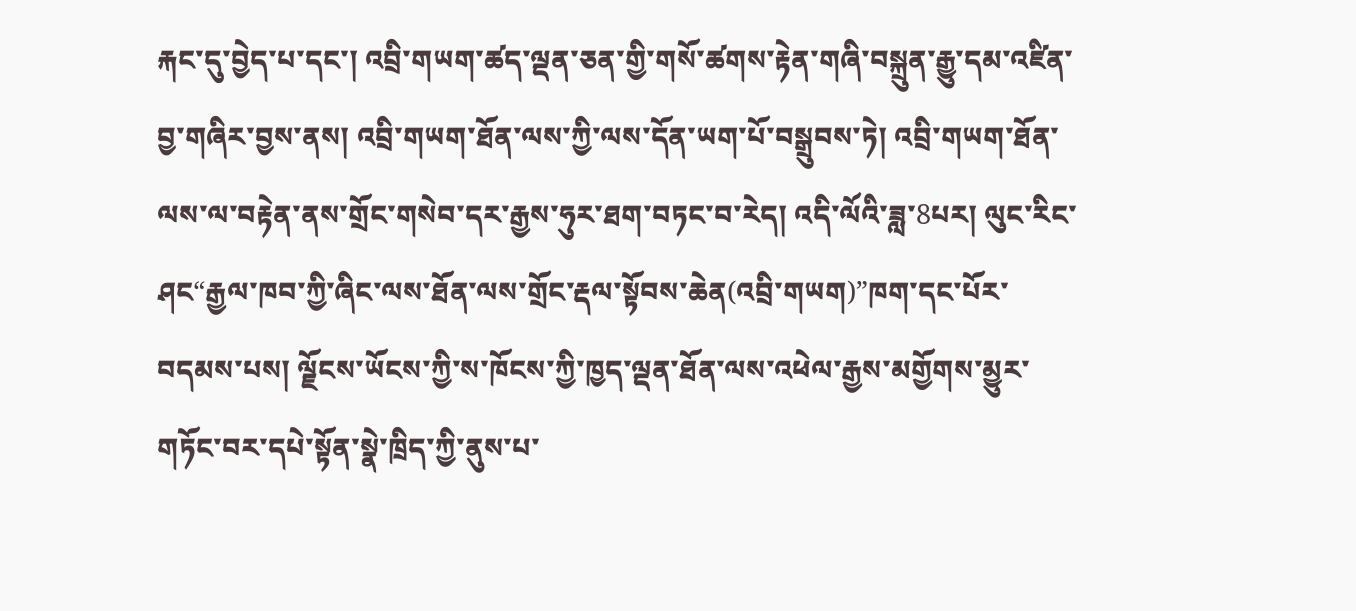རྐང་དུ་བྱེད་པ་དང་། འབྲི་གཡག་ཚད་ལྡན་ཅན་གྱི་གསོ་ཚགས་རྟེན་གཞི་བསྐྲུན་རྒྱུ་དམ་འཛིན་བྱ་གཞིར་བྱས་ནས། འབྲི་གཡག་ཐོན་ལས་ཀྱི་ལས་དོན་ཡག་པོ་བསྒྲུབས་ཏེ། འབྲི་གཡག་ཐོན་ལས་ལ་བརྟེན་ནས་གྲོང་གསེབ་དར་རྒྱས་ཧུར་ཐག་བཏང་བ་རེད། འདི་ལོའི་ཟླ་8པར། ལུང་རིང་ཤང“རྒྱལ་ཁབ་ཀྱི་ཞིང་ལས་ཐོན་ལས་གྲོང་རྡལ་སྟོབས་ཆེན(འབྲི་གཡག)”ཁག་དང་པོར་བདམས་པས། ལྗོངས་ཡོངས་ཀྱི་ས་ཁོངས་ཀྱི་ཁྱད་ལྡན་ཐོན་ལས་འཕེལ་རྒྱས་མགྱོགས་མྱུར་གཏོང་བར་དཔེ་སྟོན་སྣེ་ཁྲིད་ཀྱི་ནུས་པ་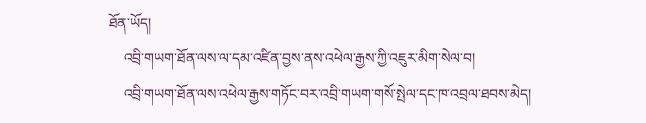ཐོན་ཡོད།
    འབྲི་གཡག་ཐོན་ལས་ལ་དམ་འཛིན་བྱས་ནས་འཕེལ་རྒྱས་ཀྱི་འཇུར་མིག་སེལ་བ།
    འབྲི་གཡག་ཐོན་ལས་འཕེལ་རྒྱས་གཏོང་བར་འབྲི་གཡག་གསོ་སྤེལ་དང་ཁ་འབྲལ་ཐབས་མེད།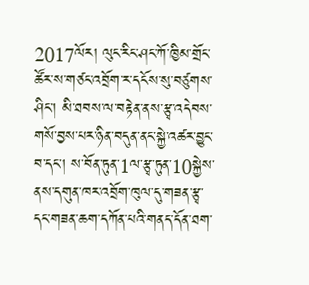2017ལོར། ལུང་རིང་ཤང་ཀོ་ཁྱིམ་གྲོང་ཚོར་ས་གཙང་འབྲོག་ར་དངོས་སུ་བཙུགས་ཤིང་། མི་ཐབས་ལ་བརྟེན་ནས་རྩྭ་འདེབས་གསོ་བྱས་པར་ཉིན་བདུན་ནང་སྐྱེ་འཚར་བྱུང་བ་དང་། ས་བོན་ཏུན་1ལ་རྩྭ་ཏུན་10སྐྱེས་ནས་དགུན་ཁར་འབྲོག་ཁུལ་དུ་གཟན་རྩྭ་དང་གཟན་ཆག་དཀོན་པའི་གནད་དོན་ཐག་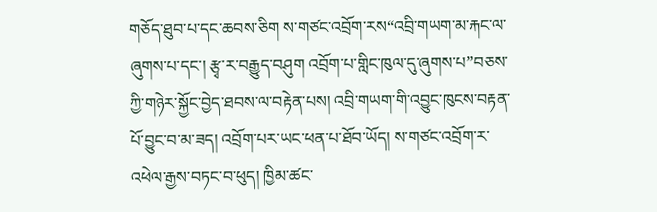གཅོད་ཐུབ་པ་དང་ཆབས་ཅིག ས་གཙང་འབྲོག་རས“འབྲི་གཡག་མ་རྐང་ལ་ཞུགས་པ་དང་། རྩྭ་ར་བརྒྱུད་བཤུག འབྲོག་པ་གླིང་ཁུལ་དུ་ཞུགས་པ”བཅས་ཀྱི་གཉེར་སྐྱོང་བྱེད་ཐབས་ལ་བརྟེན་པས། འབྲི་གཡག་གི་འབྱུང་ཁུངས་བརྟན་པོ་བྱུང་བ་མ་ཟད། འབྲོག་པར་ཡང་ཕན་པ་ཐོབ་ཡོད། ས་གཙང་འབྲོག་ར་འཕེལ་རྒྱས་བཏང་བ་ཕུད། ཁྱིམ་ཚང་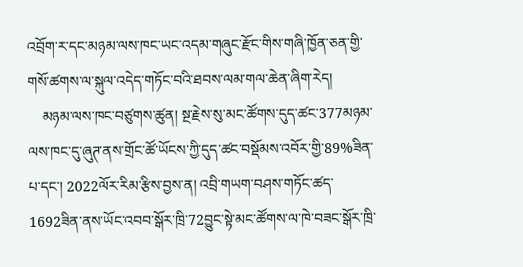འབྲོག་ར་དང་མཉམ་ལས་ཁང་ཡང་འདམ་གཞུང་རྫོང་གིས་གཞི་ཁྱོན་ཅན་གྱི་གསོ་ཚགས་ལ་སྐུལ་འདེད་གཏོང་བའི་ཐབས་ལམ་གལ་ཆེན་ཞིག་རེད།
    མཉམ་ལས་ཁང་བཙུགས་ཚུན། སྔ་རྗེས་སུ་མང་ཚོགས་དུད་ཚང་377མཉམ་ལས་ཁང་དུ་ཞུཊ་ནས་གྲོང་ཚོ་ཡོངས་ཀྱི་དུད་ཚང་བསྡོམས་འབོར་གྱི་89%ཟིན་པ་དང་། 2022ལོར་རིམ་རྩིས་བྱས་ན། འབྲི་གཡག་བཤས་གཏོང་ཚད་1692ཟིན་ནས་ཡོང་འབབ་སྒོར་ཁྲི་72བྱུང་སྟེ་མང་ཚོགས་ལ་ཁེ་བཟང་སྒོར་ཁྲི་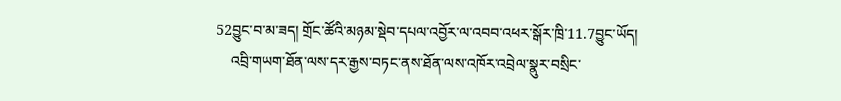52བྱུང་བ་མ་ཟད། གྲོང་ཚོའི་མཉམ་སྡེབ་དཔལ་འབྱོར་ལ་འབབ་འཕར་སྒོར་ཁྲི་11.7བྱུང་ཡོད།
    འབྲི་གཡག་ཐོན་ལས་དར་རྒྱས་བཏང་ནས་ཐོན་ལས་འཁོར་འབྲེལ་སྣུར་བསྲིང་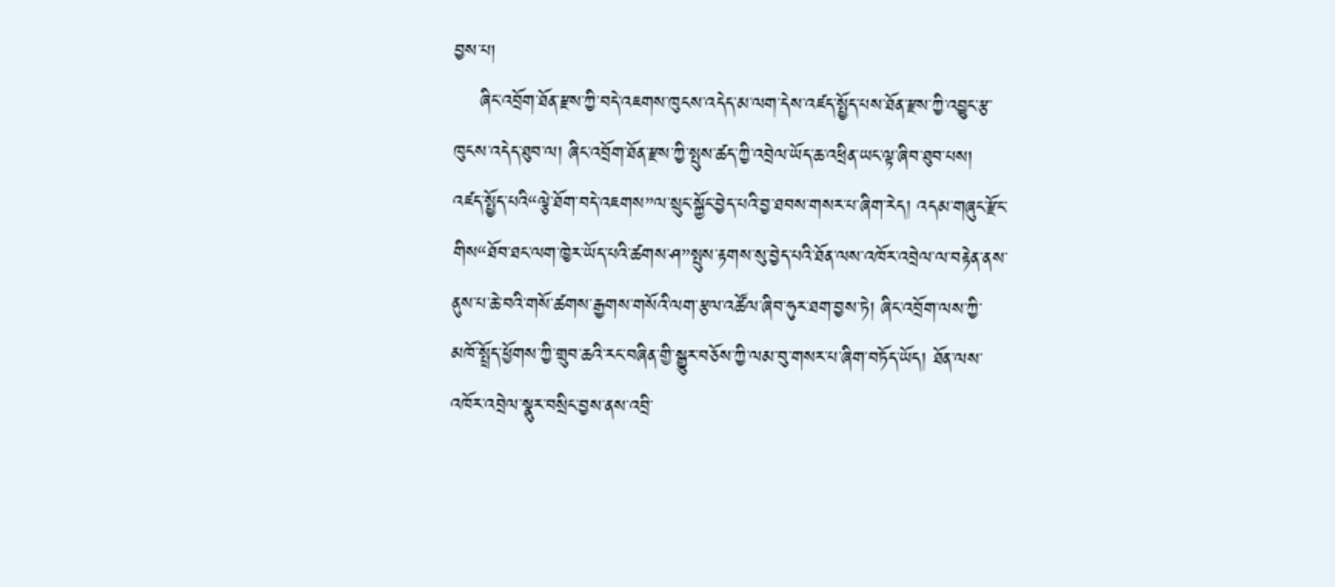བྱས་པ།
    ཞིང་འབྲོག་ཐོན་རྫས་ཀྱི་བདེ་འཇགས་ཁུངས་འདེད་མ་ལག་དེས་འཛད་སྤྱོད་པས་ཐོན་རྫས་ཀྱི་འབྱུང་རྩ་ཁུངས་འདེད་ཐུབ་ལ། ཞིང་འབྲོག་ཐོན་རྫས་ཀྱི་སྤུས་ཚད་ཀྱི་འབྲེལ་ཡོད་ཆ་འཕྲིན་ཡང་ལྟ་ཞིབ་ཐུབ་པས། འཛད་སྤྱོད་པའི“ལྕེ་ཐོག་བདེ་འཇགས”ལ་སྲུང་སྐྱོང་བྱེད་པའི་བྱ་ཐབས་གསར་པ་ཞིག་རེད། འདམ་གཞུང་རྫོང་གིས“ཐོབ་ཐང་ལག་ཁྱེར་ཡོད་པའི་ཚགས་ཤ”སྤུས་རྟགས་སུ་བྱེད་པའི་ཐོན་ལས་འཁོར་འབྲེལ་ལ་བརྟེན་ནས་ནུས་པ་ཆེ་བའི་གསོ་ཚགས་རྒྱགས་གསོའི་ལག་རྩལ་འཚོལ་ཞིབ་ཧུར་ཐག་བྱས་ཏེ། ཞིང་འབྲོག་ལས་ཀྱི་མཁོ་སྤྲོད་ཕྱོགས་ཀྱི་གྲུབ་ཆའི་རང་བཞིན་གྱི་སྒྱུར་བཅོས་ཀྱི་ལམ་བུ་གསར་པ་ཞིག་བཏོད་ཡོད། ཐོན་ལས་འཁོར་འབྲེལ་སྣུར་བསྲིང་བྱས་ནས་འབྲི་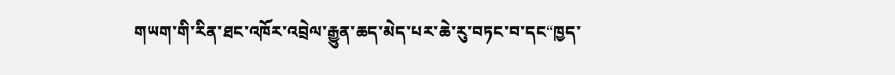གཡག་གི་རིན་ཐང་འཁོར་འབྲེལ་རྒྱུན་ཆད་མེད་པར་ཆེ་རུ་བཏང་བ་དང“ཁྱད་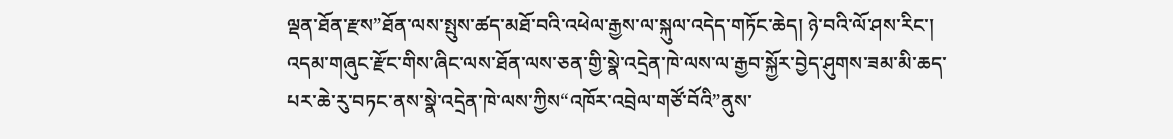ལྡན་ཐོན་རྫས”ཐོན་ལས་སྤུས་ཚད་མཐོ་བའི་འཕེལ་རྒྱས་ལ་སྐུལ་འདེད་གཏོང་ཆེད། ཉེ་བའི་ལོ་ཤས་རིང་། འདམ་གཞུང་རྫོང་གིས་ཞིང་ལས་ཐོན་ལས་ཅན་གྱི་སྣེ་འདྲེན་ཁེ་ལས་ལ་རྒྱབ་སྐྱོར་བྱེད་ཤུགས་ཟམ་མི་ཆད་པར་ཆེ་རུ་བཏང་ནས་སྣེ་འདྲེན་ཁེ་ལས་ཀྱིས“འཁོར་འབྲེལ་གཙོ་བོའི”ནུས་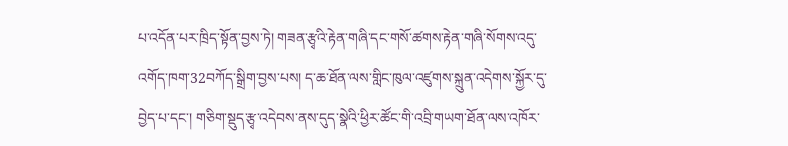པ་འདོན་པར་ཁྲིད་སྟོན་བྱས་ཏེ། གཟན་རྩྭའི་རྟེན་གཞི་དང་གསོ་ཚགས་རྟེན་གཞི་སོགས་འདུ་འགོད་ཁག་32བཀོད་སྒྲིག་བྱས་པས། ད་ཆ་ཐོན་ལས་གླིང་ཁུལ་འཛུགས་སྐྲུན་འདེགས་སྐྱོར་དུ་བྱེད་པ་དང་། གཅིག་སྡུད་རྩྭ་འདེབས་ནས་དུད་སྣེའི་ཕྱིར་ཚོང་གི་འབྲི་གཡག་ཐོན་ལས་འཁོར་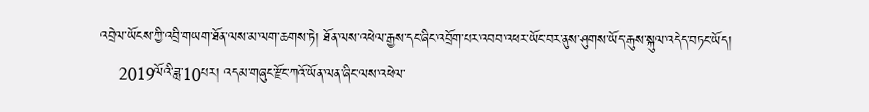འབྲེལ་ཡོངས་ཀྱི་འབྲི་གཡག་ཐོན་ལས་མ་ལག་ཆགས་ཏེ། ཐོན་ལས་འཕེལ་རྒྱས་དང་ཞིང་འབྲོག་པར་འབབ་འཕར་ཡོང་བར་ནུས་ཤུགས་ཡོད་རྒུས་སྐུལ་འདེད་བཏང་ཡོད།
    2019ལོའི་ཟླ་10པར། འདམ་གཞུང་རྫོང་ཀའོ་ཡོན་ལན་ཞིང་ལས་འཕེལ་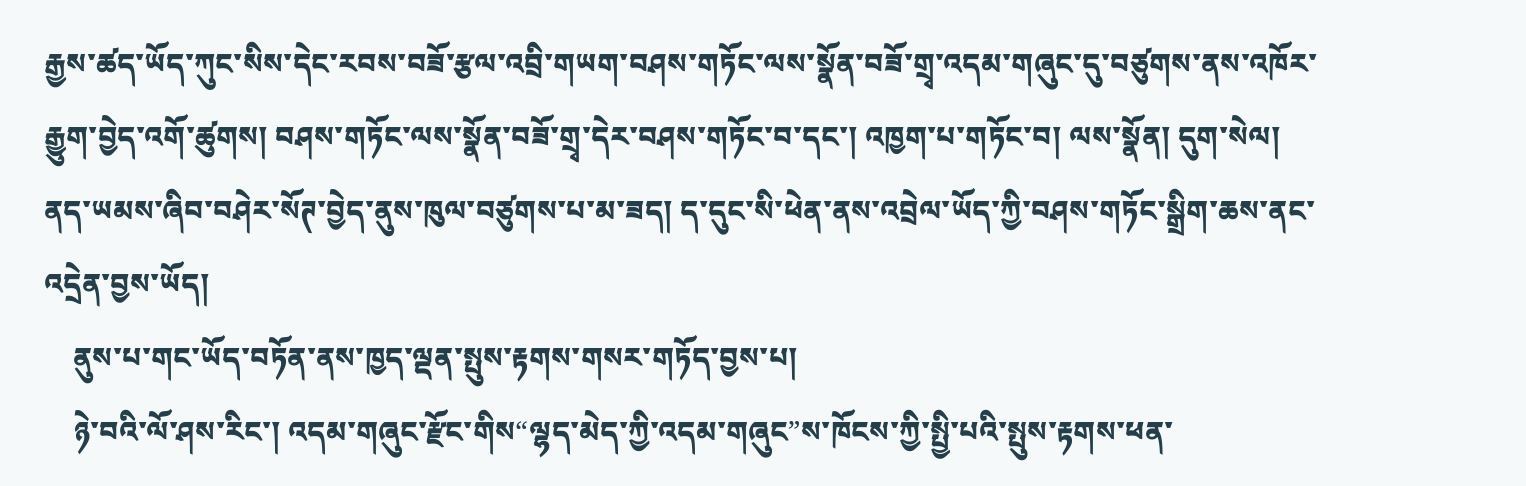རྒྱས་ཚད་ཡོད་ཀུང་སིས་དེང་རབས་བཟོ་རྩལ་འབྲི་གཡག་བཤས་གཏོང་ལས་སྣོན་བཟོ་གྲྭ་འདམ་གཞུང་དུ་བཙུགས་ནས་འཁོར་རྒྱུག་བྱེད་འགོ་ཚུགས། བཤས་གཏོང་ལས་སྣོན་བཟོ་གྲྭ་དེར་བཤས་གཏོང་བ་དང་། འཁྱག་པ་གཏོང་བ། ལས་སྣོན། དུག་སེལ། ནད་ཡམས་ཞིབ་བཤེར་སོཊ་བྱེད་ནུས་ཁུལ་བཙུགས་པ་མ་ཟད། ད་དུང་སི་ཕེན་ནས་འབྲེལ་ཡོད་ཀྱི་བཤས་གཏོང་སྒྲིག་ཆས་ནང་འདྲེན་བྱས་ཡོད།
    ནུས་པ་གང་ཡོད་བཏོན་ནས་ཁྱད་ལྡན་སྤུས་རྟགས་གསར་གཏོད་བྱས་པ།
    ཉེ་བའི་ལོ་ཤས་རིང་། འདམ་གཞུང་རྫོང་གིས“ལྷད་མེད་ཀྱི་འདམ་གཞུང”ས་ཁོངས་ཀྱི་སྤྱི་པའི་སྤུས་རྟགས་ཕན་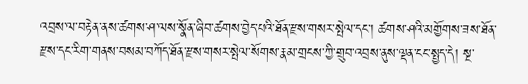འབྲས་ལ་བརྟེན་ནས་ཚགས་ཤ་ལས་སྣོན་ཞིབ་ཚགས་བྱེད་པའི་ཐོན་རྫས་གསར་སྤེལ་དང་། ཚགས་ཤའི་མགྱོགས་ཟས་ཐོན་རྫས་དང་རིག་གནས་བསམ་བཀོད་ཐོན་རྫས་གསར་སྤེལ་སོགས་རྣམ་གྲངས་ཀྱི་གྲུབ་འབྲས་ནུས་ལྡན་ངང་སྤྱད་དེ། སྔ་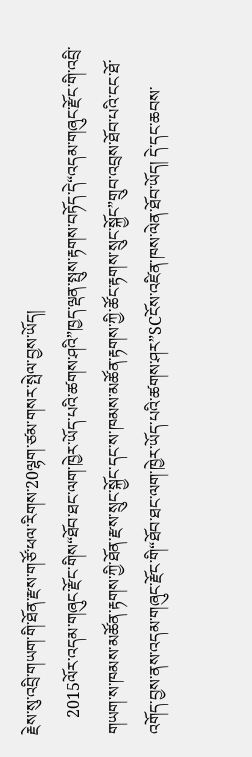རྗེས་སུ་འབྲི་གཡག་གི་ཐོན་རྫས་གཙོ་ཕལ་རིགས་20ལྷག་ཙམ་གསར་སྤེལ་བྱས་ཡོད།
    2015ལོར་འདམ་གཞུང་རྫོང་གིས“ཐོབ་ཐང་ལག་ཁྱེར་ཡོད་པའི་ཚགས་ཤའི”ཁྱད་ལྡན་སྤུས་རྟགས་བཏོད་དེ“འདམ་གཞུང་རྫོང་གི་འབྲི་གཡག་ས་ཁམས་མཚོན་རྟགས་ཀྱི་ཐོན་རྫས་སྲུང་སྐྱོང་དང་ས་ཁམས་མཚོན་རྟགས་ཀྱི་ཚོང་རྟགས་སྲུང་སྐྱོང”གྲུབ་འབྲས་ཐོབ་པའི་ངང་ཐོ་འགོད་བྱས་ནས་འདམ་གཞུང་རྫོང་གི“ཐོབ་ཐང་ལག་ཁྱེར་ཡོད་པའི་ཚགས་ཤར”SCངོས་འཛིན་ཁས་ལེན་ཐོབ་ཡོད། དེ་དང་ཆབས་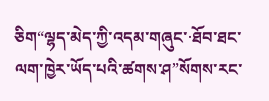ཅིག“ལྷད་མེད་ཀྱི་འདམ་གཞུང་·ཐོབ་ཐང་ལག་ཁྱེར་ཡོད་པའི་ཚགས་ཤ”སོགས་རང་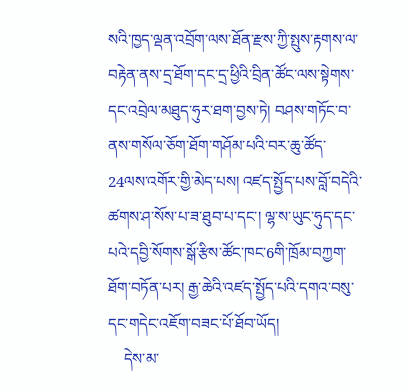སའི་ཁྱད་ལྡན་འབྲོག་ལས་ཐོན་རྫས་ཀྱི་སྤུས་རྟགས་ལ་བརྟེན་ནས་དྲ་ཐོག་དང་དྲ་ཕྱིའི་བྲིན་ཚོང་ལས་སྟེགས་དང་འབྲེལ་མཐུད་ཧུར་ཐག་བྱས་ཏེ། བཤས་གཏོང་བ་ནས་གསོལ་ཅོག་ཐོག་གཤོམ་པའི་བར་ཆུ་ཚོད་24ལས་འགོར་གྱི་མེད་པས། འཛད་སྤྱོད་པས་བློ་བདེའི་ཚགས་ཤ་སོས་པ་ཟ་ཐུབ་པ་དང་། ལྷ་ས་ཡུང་ཧུད་དང་པའེ་དབྱི་སོགས་སྒོ་རྩིས་ཚོང་ཁང་6གི་ཁྲོམ་བཀྱག་ཐོག་བཏོན་པར། རྒྱ་ཆེའི་འཛད་སྤྱོད་པའི་དགའ་བསུ་དང་གདེང་འཇོག་བཟང་པོ་ཐོབ་ཡོད།
    དེས་མ་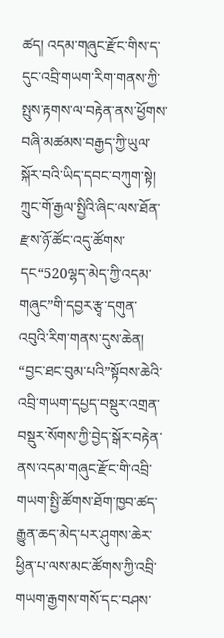ཚད། འདམ་གཞུང་རྫོང་གིས་ད་དུང་འབྲི་གཡག་རིག་གནས་ཀྱི་སྤུས་རྟགས་ལ་བརྟེན་ནས་ཕྱོགས་བཞི་མཚམས་བརྒྱད་ཀྱི་ཡུལ་སྐོར་བའི་ཡིད་དབང་བཀུག་སྟེ། ཀྲུང་གོ་རྒྱལ་སྤྱིའི་ཞིང་ལས་ཐོན་རྫས་ཉོ་ཚོང་འདུ་ཚོགས་དང“520ལྷད་མེད་ཀྱི་འདམ་གཞུང”གི་དབྱར་རྩྭ་དགུན་འབུའི་རིག་གནས་དུས་ཆེན། “བྱང་ཐང་བུམ་པའི”སྟོབས་ཆེའི་འབྲི་གཡག་དཔྱད་བསྡུར་འགྲན་བསྡུར་སོགས་ཀྱི་བྱེད་སྒོར་བརྟེན་ནས་འདམ་གཞུང་རྫོང་གི་འབྲི་གཡག་སྤྱི་ཚོགས་ཐོག་ཁྱབ་ཚད་རྒྱུན་ཆད་མེད་པར་ཤུགས་ཆེར་ཕྱིན་པ་ལས་མང་ཚོགས་ཀྱི་འབྲི་གཡག་རྒྱགས་གསོ་དང་བཤས་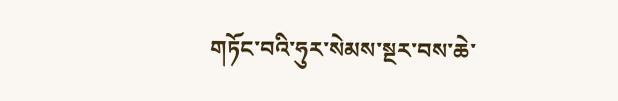གཏོང་བའི་ཧུར་སེམས་སྔར་བས་ཆེ་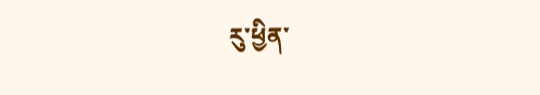རུ་ཕྱིན་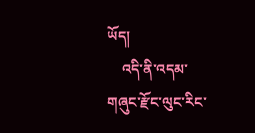ཡོད།
    འདི་ནི་འདམ་གཞུང་རྫོང་ལུང་རིང་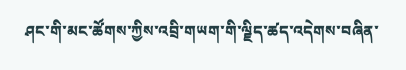ཤང་གི་མང་ཚོགས་ཀྱིས་འབྲི་གཡག་གི་ལྗིད་ཚད་འདེགས་བཞིན་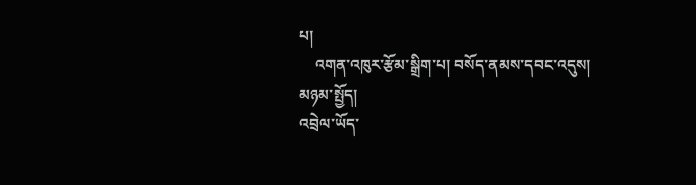པ།
    འགན་འཁུར་རྩོམ་སྒྲིག་པ། བསོད་ནམས་དབང་འདུས།
མཉམ་སྤྱོད།
འབྲེལ་ཡོད་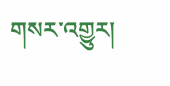གསར་འགྱུར།